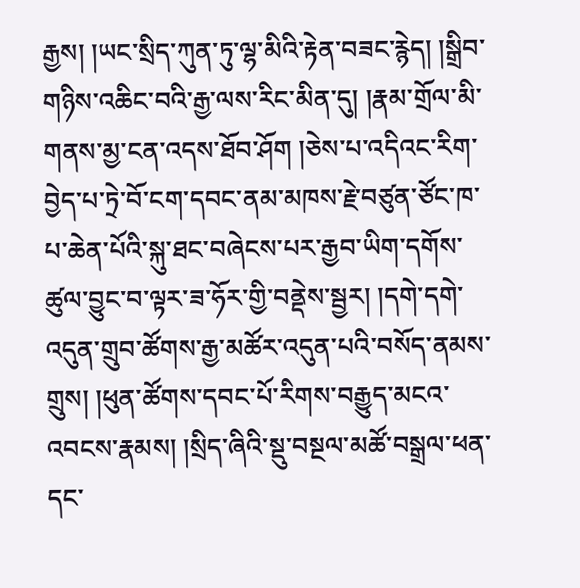རྒྱས། །ཡང་སྲིད་ཀུན་ཏུ་ལྷ་མིའི་རྟེན་བཟང་རྙེད། །སྒྲིབ་གཉིས་འཆིང་བའི་རྒྱ་ལས་རིང་མིན་དུ། །རྣམ་གྲོལ་མི་གནས་མྱ་ངན་འདས་ཐོབ་ཤོག །ཅེས་པ་འདིའང་རིག་བྱེད་པ་ཏྲེ་བོ་ངག་དབང་ནམ་མཁས་རྗེ་བཙུན་ཙོང་ཁ་པ་ཆེན་པོའི་སྐུ་ཐང་བཞེངས་པར་རྒྱབ་ཡིག་དགོས་ཚུལ་བྱུང་བ་ལྟར་ཟ་ཧོར་གྱི་བནྡེས་སྦྱར། །དགེ་དགེ་འདུན་གྲུབ་ཚོགས་རྒྱ་མཚོར་འདུན་པའི་བསོད་ནམས་གྲུས། །ཕུན་ཚོགས་དབང་པོ་རིགས་བརྒྱུད་མངའ་འབངས་རྣམས། །སྲིད་ཞིའི་སྡུ་བསྔལ་མཚོ་བསྒྲལ་ཕན་དང་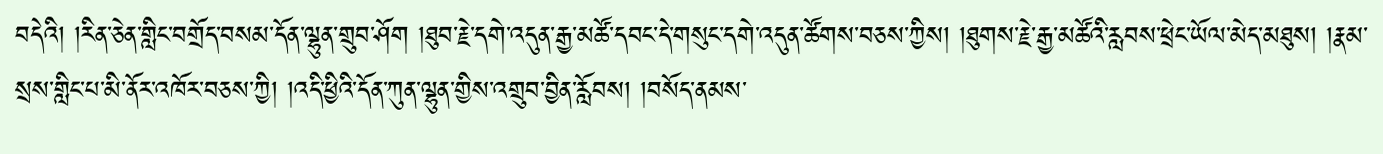བདེའི། །རིན་ཅེན་གླིང་བགྲོད་བསམ་དོན་ལྷུན་གྲུབ་ཤོག །ཐུབ་རྗེ་དགེ་འདུན་རྒྱ་མཚོ་དབང་དེ་གསུང་དགེ་འདུན་ཚོགས་བཅས་ཀྱིས། །ཐུགས་རྗེ་རྒྱ་མཚོའི་རླབས་ཕྲེང་ཡོལ་མེད་མཐུས། །རྣམ་སྲས་གླིང་པ་མི་ནོར་འཁོར་བཅས་ཀྱི། །འདི་ཕྱིའི་དོན་ཀུན་ལྷུན་གྱིས་འགྲུབ་བྱིན་རློབས། །བསོད་ནམས་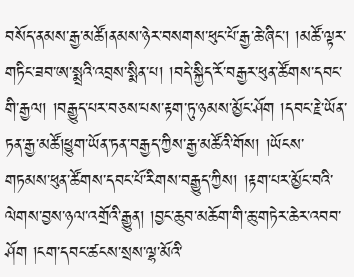བསོད་ནམས་རྒྱ་མཚོ།ནམས་ཉེར་བསགས་ཕུང་པོ་རྒྱ་ཆེ་ཞིང་། །མཚོ་ལྟར་གཏིང་ཟབ་ཨ་སྨྲའི་འབྲས་སྨིན་པ། །བདེ་སྐྱིད་རོ་བརྒྱར་ཕུན་ཚོགས་དབང་གི་རྒྱལ། །བརྒྱུད་པར་བཅས་པས་རྟག་ཏུ་ཉམས་མྱོང་ཤོག །དབང་རྗེ་ཡོན་ཏན་རྒྱ་མཚོ།ཕྱུག་ཡོན་ཏན་བརྒྱད་ཀྱིས་རྒྱ་མཚོའི་གོས། །ཡོངས་གཏམས་ཕུན་ཚོགས་དབང་པོ་རིགས་བརྒྱུད་ཀྱིས། །རྟག་པར་མྱོང་བའི་ལེགས་བྱས་ཉལ་འགྲོའི་རྒྱུན། །བྱང་ཆུབ་མཆོག་གི་ཆུ་གཏེར་ཆེར་འབབ་ཤོག །ངག་དབང་ཚངས་སྲས་ལྷ་མོའི་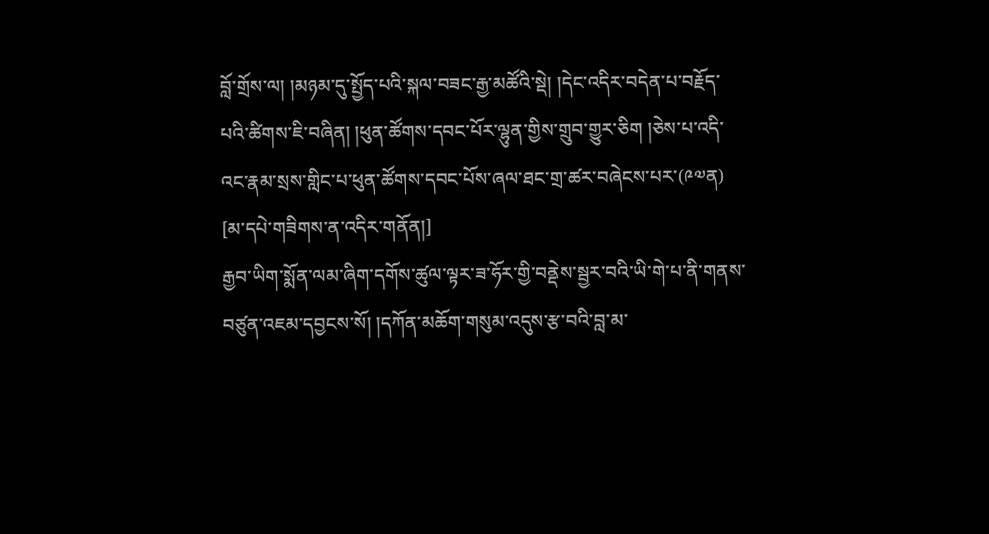བློ་གྲོས་ལ། །མཉམ་དུ་སྤྱོད་པའི་སྐལ་བཟང་རྒྱ་མཚོའི་སྡེ། །དེང་འདིར་བདེན་པ་བརྗོད་པའི་ཚིགས་ཇི་བཞིན། །ཕུན་ཚོགས་དབང་པོར་ལྷུན་གྱིས་གྲུབ་གྱུར་ཅིག །ཅེས་པ་འདི་འང་རྣམ་སྲས་གླིང་པ་ཕུན་ཚོགས་དབང་པོས་ཞལ་ཐང་གྲ་ཚར་བཞེངས་པར་(༩༧ན)
[མ་དཔེ་གཟིགས་ན་འདིར་གནོན།]
རྒྱབ་ཡིག་སྨོན་ལམ་ཞིག་དགོས་ཚུལ་ལྟར་ཟ་ཧོར་གྱི་བནྡེས་སྦྱར་བའི་ཡི་གེ་པ་ནི་གནས་བཙུན་འཇམ་དབྱངས་སོ། །དཀོན་མཆོག་གསུམ་འདུས་རྩ་བའི་བླ་མ་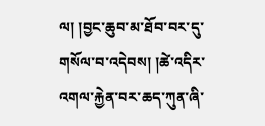ལ། །བྱང་ཆུབ་མ་ཐོབ་བར་དུ་གསོལ་བ་འདེབས། །ཚེ་འདིར་འགལ་རྐྱེན་བར་ཆད་ཀུན་ཞི་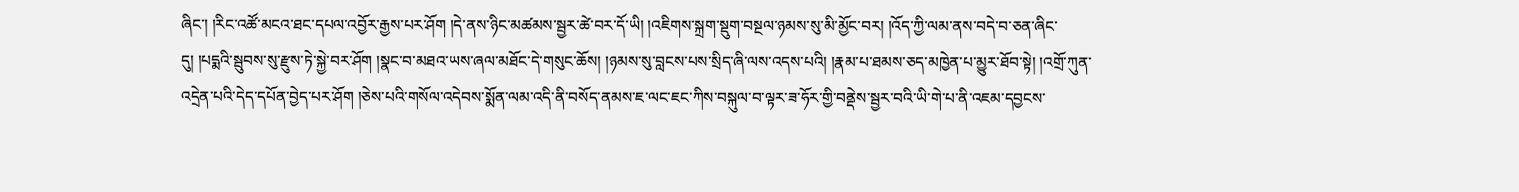ཞིང་། །རིང་འཚོ་མངའ་ཐང་དཔལ་འབྱོར་རྒྱས་པར་ཤོག །དེ་ནས་ཉིང་མཚམས་སྦྱར་ཚེ་བར་དོ་ཡི། །འཇིགས་སྐྲག་སྡུག་བསྔལ་ཉམས་སུ་མི་མྱོང་བར། །འོད་ཀྱི་ལམ་ནས་བདེ་བ་ཅན་ཞིང་དུ། །པདྨའི་སྦུབས་སུ་རྫུས་ཏེ་སྐྱེ་བར་ཤོག །སྣང་བ་མཐའ་ཡས་ཞལ་མཐོང་དེ་གསུང་ཆོས། །ཉམས་སུ་བླངས་པས་སྲིད་ཞི་ལས་འདས་པའི། །རྣམ་པ་ཐམས་ཅད་མཁྱེན་པ་མྱུར་ཐོབ་སྟེ། །འགྲོ་ཀུན་འདྲེན་པའི་དེད་དཔོན་བྱེད་པར་ཤོག །ཅེས་པའི་གསོལ་འདེབས་སྨོན་ལམ་འདི་ནི་བསོད་ནམས་ཇ་ལང་ཇང་ཀིས་བསྐུལ་བ་ལྟར་ཟ་ཧོར་གྱི་བནྡེས་སྦྱར་བའི་ཡི་གེ་པ་ནི་འཇམ་དབྱངས་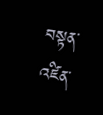བསྟན་འཛིན་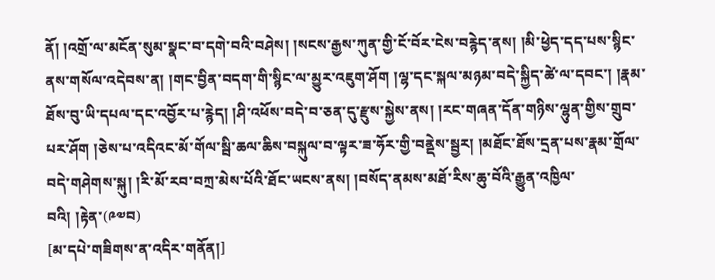ནོ། །འགྲོ་ལ་མངོན་སུམ་སྣང་བ་དགེ་བའི་བཤེས། །སངས་རྒྱས་ཀུན་གྱི་ངོ་བོར་ངེས་བརྙེད་ནས། །མི་ཕྱེད་དད་པས་སྙིང་ནས་གསོལ་འདེབས་ན། །གང་བྱིན་བདག་གི་སྙིང་ལ་མྱུར་འཇུག་ཤོག །ལྷ་དང་སྐལ་མཉམ་བདེ་སྐྱིད་ཚེ་ལ་དབང་། །རྣམ་ཐོས་བུ་ཡི་དཔལ་དང་འབྱོར་པ་རྙེད། །ཤི་འཕོས་བདེ་བ་ཅན་དུ་རྫུས་སྐྱེས་ནས། །རང་གཞན་དོན་གཉིས་ལྷུན་གྱིས་གྲུབ་པར་ཤོག །ཅེས་པ་འདིའང་མོ་གོལ་སྦི་ཆལ་ཆིས་བསྐུལ་བ་ལྟར་ཟ་ཧོར་གྱི་བནྡེས་སྦྱར། །མཐོང་ཐོས་དྲན་པས་རྣམ་གྲོལ་བདེ་གཤེགས་སྐུ། །རི་མོ་རབ་བཀྲ་མེས་པོའི་ཐོང་ཡངས་ནས། །བསོད་ནམས་མཐོ་རིས་ཆུ་བོའི་རྒྱུན་འཁྱིལ་བའི། །རྟེན་(༩༧བ)
[མ་དཔེ་གཟིགས་ན་འདིར་གནོན།]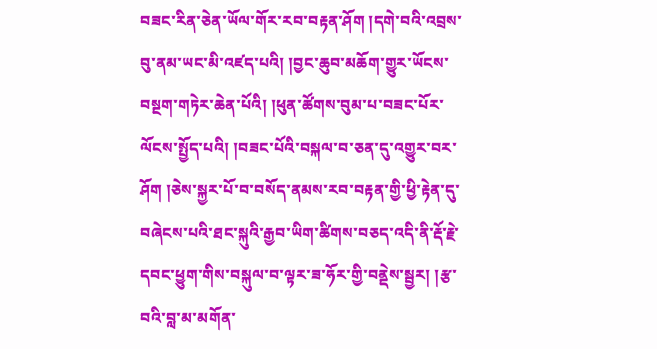བཟང་རིན་ཅེན་ཡོལ་གོར་རབ་བརྟན་ཤོག །དགེ་བའི་འབྲས་བུ་ནམ་ཡང་མི་འཛད་པའི། །བྱང་ཆུབ་མཆོག་གྱུར་ཡོངས་བསྔག་གཏེར་ཆེན་པོའི། །ཕུན་ཚོགས་བུམ་པ་བཟང་པོར་ལོངས་སྤྱོད་པའི། །བཟང་པོའི་བསྐལ་བ་ཅན་དུ་འགྱུར་བར་ཤོག །ཅེས་སྐྱར་པོ་བ་བསོད་ནམས་རབ་བརྟན་གྱི་ཕྱི་རྟེན་དུ་བཞེངས་པའི་ཐང་སྐུའི་རྒྱབ་ཡིག་ཚིགས་བཅད་འདི་ནི་རྡོ་རྗེ་དབང་ཕྱུག་གིས་བསྐུལ་བ་ལྟར་ཟ་ཧོར་གྱི་བནྡེས་སྦྱར། །རྩ་བའི་བླ་མ་མགོན་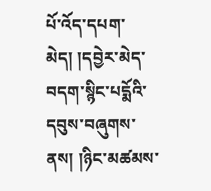པོ་འོད་དཔག་མེད། །དབྱེར་མེད་བདག་སྙིང་པདྨོའི་དབུས་བཞུགས་ནས། །ཉིང་མཚམས་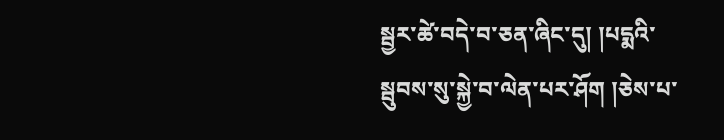སྦྱར་ཚེ་བདེ་བ་ཅན་ཞིང་དུ། །པདྨའི་སྦུབས་སུ་སྐྱེ་བ་ལེན་པར་ཤོག །ཅེས་པ་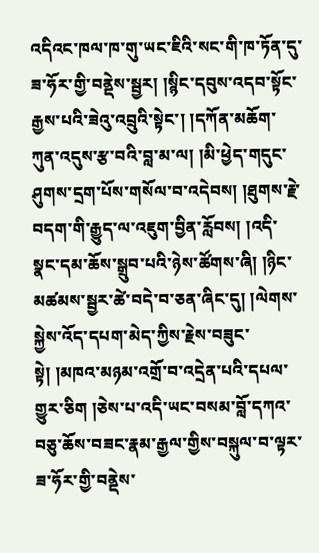འདིའང་ཁལ་ཁ་གུ་ཡང་ཇིའི་སང་གི་ཁ་ཏོན་དུ་ཟ་ཧོར་གྱི་བནྡེས་སྦྱར། །སྙིང་དབུས་འདབ་སྟོང་རྒྱས་པའི་ཟེའུ་འབྲུའི་སྟེང་། །དཀོན་མཆོག་ཀུན་འདུས་རྩ་བའི་བླ་མ་ལ། །མི་ཕྱེད་གདུང་ཤུགས་དྲག་པོས་གསོལ་བ་འདེབས། །ཐུགས་རྗེ་བདག་གི་རྒྱུད་ལ་འཇུག་བྱིན་རློབས། །འདི་སྣང་དམ་ཆོས་སྒྲུབ་པའི་ཉེས་ཚོགས་ཞི། །ཉིང་མཚམས་སྦྱར་ཚེ་བདེ་བ་ཅན་ཞིང་དུ། །ལེགས་སྐྱེས་འོད་དཔག་མེད་ཀྱིས་རྗེས་བཟུང་སྟེ། །མཁའ་མཉམ་འགྲོ་བ་འདྲེན་པའི་དཔལ་གྱུར་ཅིག །ཅེས་པ་འདི་ཡང་བསམ་བློ་དཀའ་བཅུ་ཆོས་བཟང་རྣམ་རྒྱལ་གྱིས་བསྐུལ་བ་ལྟར་ཟ་ཧོར་གྱི་བནྡེས་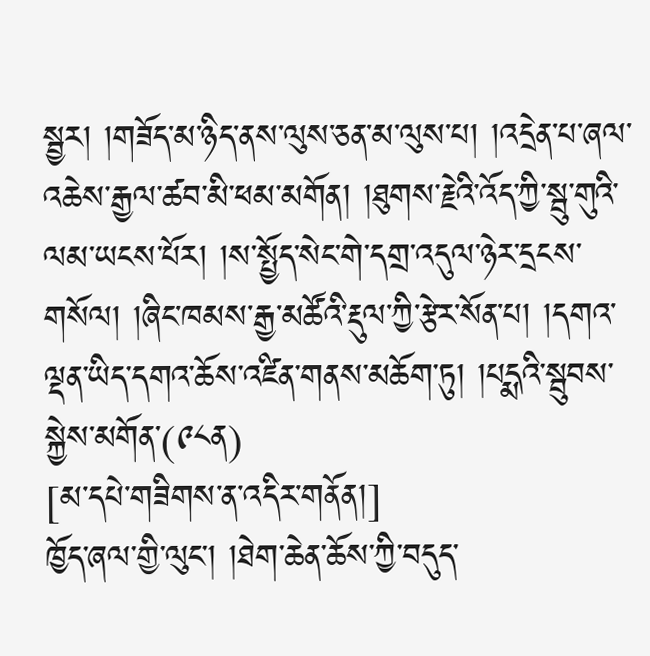སྦྱར། །གཟོད་མ་ཉིད་ནས་ལུས་ཅན་མ་ལུས་པ། །འདྲེན་པ་ཞལ་འཆེས་རྒྱལ་ཚབ་མི་ཕམ་མགོན། །ཐུགས་རྗེའི་འོད་ཀྱི་སྦུ་གུའི་ལམ་ཡངས་པོར། །ས་སྤྱོད་སེང་གེ་དགྲ་འདུལ་ཉེར་དྲངས་གསོལ། །ཞིང་ཁམས་རྒྱ་མཚོའི་རྡུལ་ཀྱི་རྩེར་སོན་པ། །དགའ་ལྡན་ཡིད་དགའ་ཆོས་འཛིན་གནས་མཆོག་ཏུ། །པདྨའི་སྦུབས་སྐྱེས་མགོན་(༩༨ན)
[མ་དཔེ་གཟིགས་ན་འདིར་གནོན།]
ཁྱོད་ཞལ་གྱི་ལུང་། །ཐེག་ཆེན་ཆོས་ཀྱི་བདུད་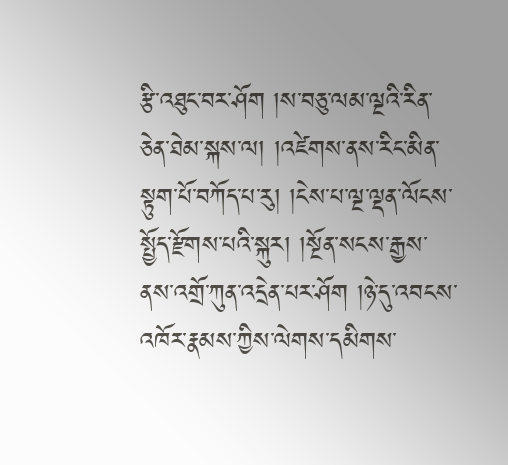རྩི་འཐུང་བར་ཤོག །ས་བཅུ་ལམ་ལྔའི་རིན་ཅེན་ཐེམ་སྐས་ལ། །འཛེགས་ནས་རིང་མིན་སྟུག་པོ་བཀོད་པ་རུ། །ངེས་པ་ལྔ་ལྡན་ལོངས་སྤྱོད་རྫོགས་པའི་སྐུར། །སྔོན་སངས་རྒྱས་ནས་འགྲོ་ཀུན་འདྲེན་པར་ཤོག །ཉེ་དུ་འབངས་འཁོར་རྣམས་ཀྱིས་ལེགས་དམིགས་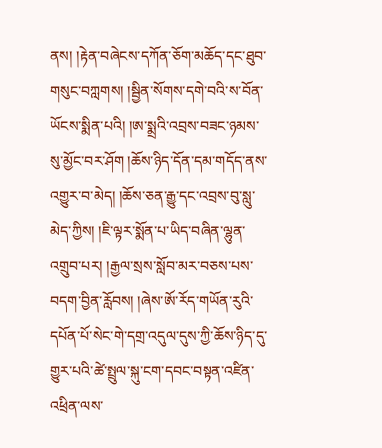ནས། །རྟེན་བཞེངས་དཀོན་ཅོག་མཆོད་དང་ཐུབ་གསུང་བཀླགས། །སྦྱིན་སོགས་དགེ་བའི་ས་བོན་ཡོངས་སྨིན་པའི། །ཨ་སྨྲའི་འབྲས་བཟང་ཉམས་སུ་མྱོང་བར་ཤོག །ཆོས་ཉིད་དོན་དམ་གདོད་ནས་འགྱུར་བ་མེད། །ཆོས་ཅན་རྒྱུ་དང་འབྲས་བུ་སླུ་མེད་ཀྱིས། །ཇི་ལྟར་སྨོན་པ་ཡིད་བཞིན་ལྷུན་འགྲུབ་པར། །རྒྱལ་སྲས་སློབ་མར་བཅས་པས་བདག་བྱིན་རློབས། །ཞེས་ཨོ་རོད་གཡོན་རུའི་དཔོན་པོ་སེང་གེ་དགྲ་འདུལ་དུས་ཀྱི་ཆོས་ཉིད་དུ་གྱུར་པའི་ཚེ་སྤྲུལ་སྐུ་ངག་དབང་བསྟན་འཛིན་འཕྲིན་ལས་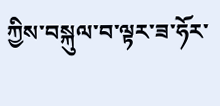ཀྱིས་བསྐུལ་བ་ལྟར་ཟ་ཧོར་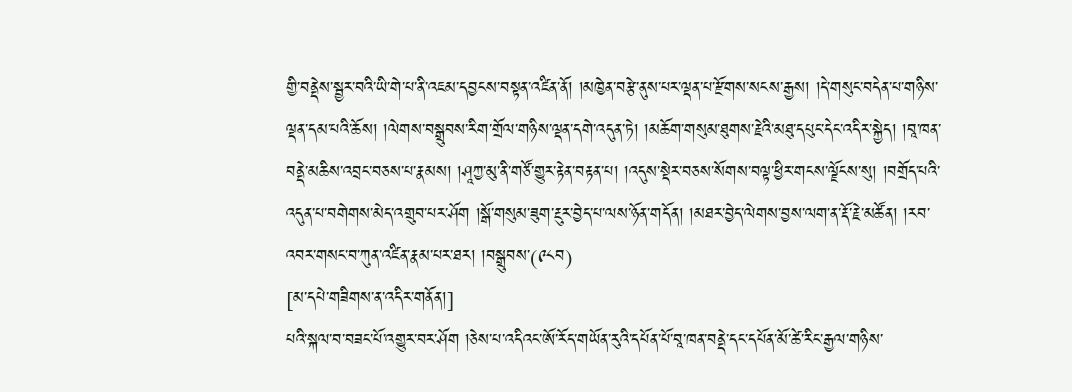གྱི་བནྡེས་སྦྱར་བའི་ཡི་གེ་པ་ནི་འཇམ་དབྱངས་བསྟན་འཛིན་ནོ། །མཁྱེན་བརྩེ་ནུས་པར་ལྡན་པ་རྫོགས་སངས་རྒྱས། །དེ་གསུང་བདེན་པ་གཉིས་ལྡན་དམ་པའི་ཆོས། །ལེགས་བསྒྲུབས་རིག་གྲོལ་གཉིས་ལྡན་དགེ་འདུན་ཏེ། །མཆོག་གསུམ་ཐུགས་རྗེའི་མཐུ་དཔུང་དེང་འདིར་སྐྱེད། །བཱ་ཁན་བནྡེ་མཆིས་འབྲང་བཅས་པ་རྣམས། །ཤཱཀྱ་མུ་ནི་གཙོ་གྱུར་རྟེན་བརྟན་པ། །འདུས་སྡེར་བཅས་སོགས་བལྟ་ཕྱིར་གངས་ལྗོངས་སུ། །བགྲོད་པའི་འདུན་པ་བགེགས་མེད་འགྲུབ་པར་ཤོག །སྒོ་གསུམ་ཟུག་རྔུར་བྱེད་པ་ལས་ཉོན་གདོན། །མཐར་བྱེད་ལེགས་བྱས་ལག་ན་རྡོ་རྗེ་མཚོན། །རབ་འབར་གསང་བ་ཀུན་འཛིན་རྣམ་པར་ཐར། །བསྒྲུབས་(༩༨བ)
[མ་དཔེ་གཟིགས་ན་འདིར་གནོན།]
པའི་སྐལ་བ་བཟང་པོ་འགྱུར་བར་ཤོག །ཅེས་པ་འདིའང་ཨོ་རོད་གཡོན་རུའི་དཔོན་པོ་བཱ་ཁན་བནྡེ་དང་དཔོན་མོ་ཚེ་རིང་རྒྱལ་གཉིས་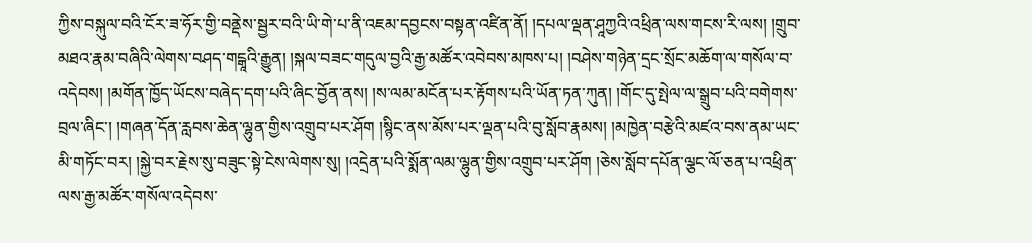ཀྱིས་བསྐུལ་བའི་ངོར་ཟ་ཧོར་གྱི་བནྡེས་སྦྱར་བའི་ཡི་གེ་པ་ནི་འཇམ་དབྱངས་བསྟན་འཛིན་ནོ། །དཔལ་ལྡན་ཤཱཀྱའི་འཕྲིན་ལས་གངས་རི་ལས། །གྲུབ་མཐའ་རྣམ་བཞིའི་ལེགས་བཤད་གངྒཱའི་རྒྱུན། །སྐལ་བཟང་གདུལ་བྱའི་རྒྱ་མཚོར་འབེབས་མཁས་པ། །བཤེས་གཉེན་དྲང་སྲོང་མཆོག་ལ་གསོལ་བ་འདེབས། །མགོན་ཁྱོད་ཡོངས་བཞེད་དག་པའི་ཞིང་བྱོན་ནས། །ས་ལམ་མངོན་པར་རྟོགས་པའི་ཡོན་ཏན་ཀུན། །གོང་དུ་སྤེལ་ལ་སྒྲུབ་པའི་བགེགས་བྲལ་ཞིང་། །གཞན་དོན་རླབས་ཆེན་ལྷུན་གྱིས་འགྲུབ་པར་ཤོག །སྙིང་ནས་མོས་པར་ལྡན་པའི་བུ་སློབ་རྣམས། །མཁྱེན་བརྩེའི་མཛའ་བས་ནམ་ཡང་མི་གཏོང་བར། །སྐྱེ་བར་རྗེས་སུ་བཟུང་སྟེ་ངེས་ལེགས་སུ། །འདྲེན་པའི་སྨོན་ལམ་ལྷུན་གྱིས་འགྲུབ་པར་ཤོག །ཅེས་སློབ་དཔོན་ལྕང་ལོ་ཅན་པ་འཕྲིན་ལས་རྒྱ་མཚོར་གསོལ་འདེབས་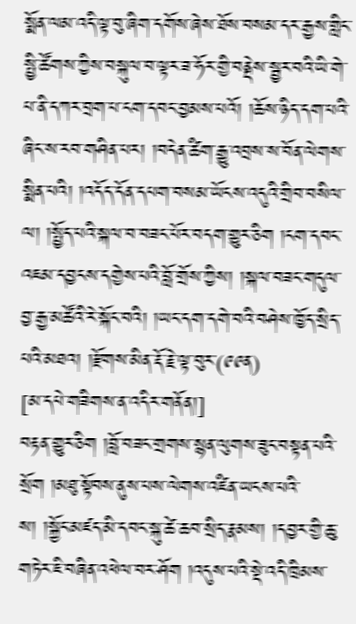སྨོན་ལམ་འདི་ལྟ་བུ་ཞིག་དགོས་ཞེས་ཐོས་བསམ་དར་རྒྱས་གླིང་སྤྱི་ཚོགས་ཀྱིས་བསྐུལ་བ་ལྟར་ཟ་ཧོར་གྱི་བནྡེས་སྦྱར་བའི་ཡི་གེ་པ་ནི་དཀར་བྲག་པ་ངག་དབང་བྱམས་པའོ། །ཆོས་ཉིད་དག་པའི་ཞིང་ས་རབ་གཤིན་པར། །བདེན་ཚིག་རྒྱུ་འབྲས་ས་བོན་ལེགས་སྨིན་པའི། །འདོད་དོན་དཔག་བསམ་ཡོངས་འདུའི་གྲིབ་བསིལ་ལ། །སྤྱོད་པའི་སྐལ་བ་བཟང་པོར་བདག་གྱུར་ཅིག །ངག་དབང་འཇམ་དབྱངས་དགྱེས་པའི་བློ་གྲོས་ཀྱིས། །སྐལ་བཟང་གདུལ་བྱ་རྒྱ་མཚོའི་རེ་སྐོང་བའི། །ཡང་དག་དགེ་བའི་བཤེས་ཁྱོད་སྲིད་པའི་མཐའ། །རྫོགས་མིན་རྡོ་རྗེ་ལྟ་བུར་(༩༩ན)
[མ་དཔེ་གཟིགས་ན་འདིར་གནོན།]
བརྟན་གྱུར་ཅིག །བློ་བཟང་གྲགས་སྙན་ལུགས་ཟུང་བསྟན་པའི་སྲོག །མཐུ་སྟོབས་ནུས་པས་ལེགས་འཛིན་ཡངས་པའི་ས། །སྐྱོང་མཛད་མི་དབང་སྐུ་ཚེ་ཆབ་སྲིད་རྣམས། །དབྱར་གྱི་ཆུ་གཏེར་ཇི་བཞིན་འཕེལ་བར་ཤོག །འདུས་པའི་སྡེ་འདི་ཁྲིམས་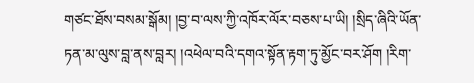གཙང་ཐོས་བསམ་སྒོམ། །བྱ་བ་ལས་ཀྱི་འཁོར་ལོར་བཅས་པ་ཡི། །སྲིད་ཞིའི་ཡོན་ཏན་མ་ལུས་བླ་ནས་བླར། །འཕེལ་བའི་དགའ་སྟོན་རྟག་ཏུ་མྱོང་བར་ཤོག །རིག་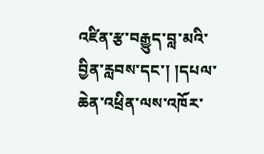འཛིན་རྩ་བརྒྱུད་བླ་མའི་བྱིན་རླབས་དང་། །དཔལ་ཆེན་འཕྲིན་ལས་འཁོར་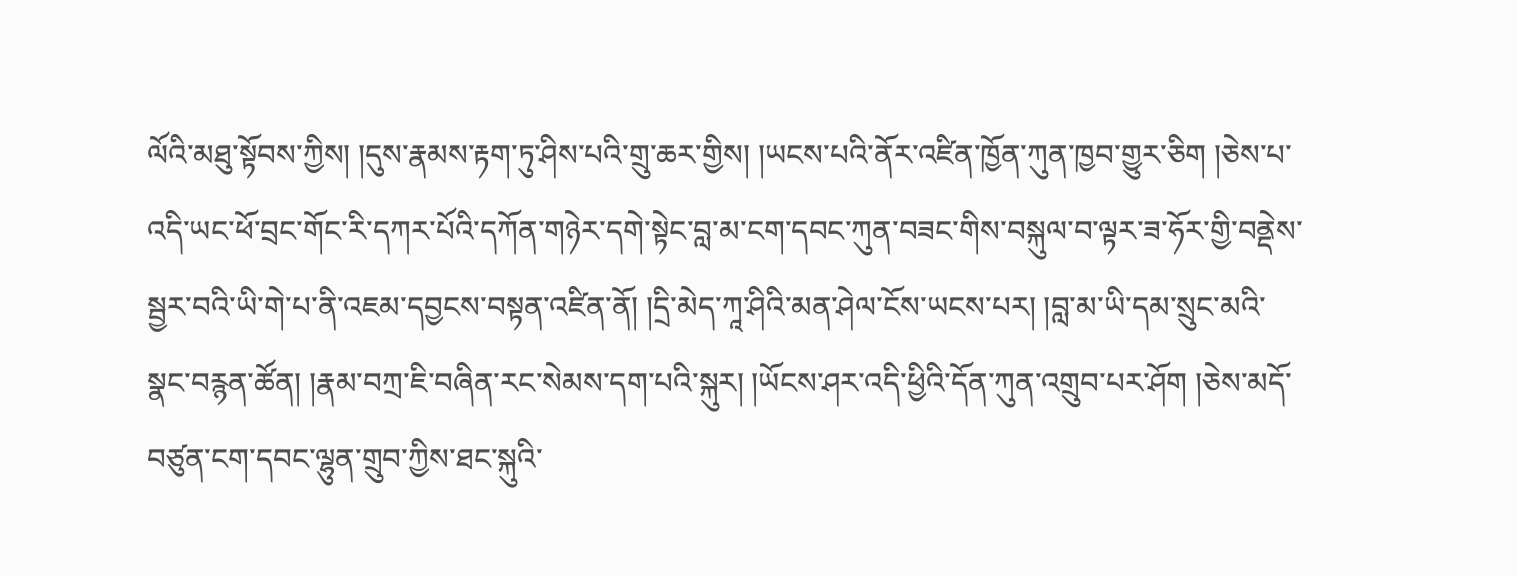ལོའི་མཐུ་སྟོབས་ཀྱིས། །དུས་རྣམས་རྟག་ཏུ་ཤིས་པའི་གྲུ་ཆར་གྱིས། །ཡངས་པའི་ནོར་འཛིན་ཁྱོན་ཀུན་ཁྱབ་གྱུར་ཅིག །ཅེས་པ་འདི་ཡང་ཕོ་བྲང་གོང་རི་དཀར་པོའི་དཀོན་གཉེར་དགེ་སྟེང་བླ་མ་ངག་དབང་ཀུན་བཟང་གིས་བསྐུལ་བ་ལྟར་ཟ་ཧོར་གྱི་བནྡེས་སྦྱར་བའི་ཡི་གེ་པ་ནི་འཇམ་དབྱངས་བསྟན་འཛིན་ནོ། །དྲི་མེད་ཀཱ་ཤིའི་མན་ཤེལ་ངོས་ཡངས་པར། །བླ་མ་ཡི་དམ་སྲུང་མའི་སྣང་བརྙན་ཚོན། །རྣམ་བཀྲ་ཇི་བཞིན་རང་སེམས་དག་པའི་སྐུར། །ཡོངས་ཤར་འདི་ཕྱིའི་དོན་ཀུན་འགྲུབ་པར་ཤོག །ཅེས་མདོ་བཙུན་ངག་དབང་ལྷུན་གྲུབ་ཀྱིས་ཐང་སྐུའི་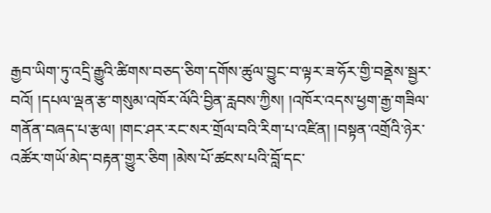རྒྱབ་ཡིག་ཏུ་འདྲི་རྒྱུའི་ཚིགས་བཅད་ཅིག་དགོས་ཚུལ་བྱུང་བ་ལྟར་ཟ་ཧོར་གྱི་བནྡེས་སྦྱར་བའོ། །དཔལ་ལྡན་རྩ་གསུམ་འཁོར་ལོའི་བྱིན་རླབས་ཀྱིས། །འཁོར་འདས་ཕྱག་རྒྱ་གཟིལ་གནོན་བཞད་པ་རྩལ། །གང་ཤར་རང་སར་གྲོལ་བའི་རིག་པ་འཛིན། །བསྟན་འགྲོའི་ཉེར་འཚོར་གཡོ་མེད་བརྟན་གྱུར་ཅིག །མེས་པོ་ཚངས་པའི་བློ་དང་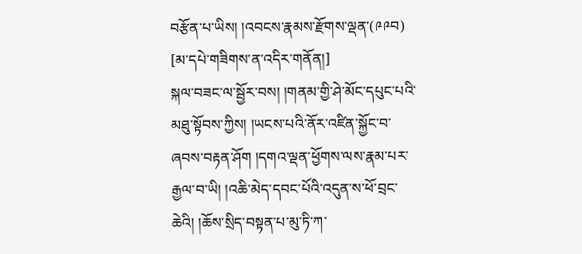བརྩོན་པ་ཡིས། །འབངས་རྣམས་རྫོགས་ལྡན་(༩༩བ)
[མ་དཔེ་གཟིགས་ན་འདིར་གནོན།]
སྐལ་བཟང་ལ་སྦྱོར་བས། །གནམ་གྱི་ཤེ་མོང་དཔུང་པའི་མཐུ་སྟོབས་ཀྱིས། །ཡངས་པའི་ནོར་འཛིན་སྐྱོང་བ་ཞབས་བརྟན་ཤོག །དགའ་ལྡན་ཕྱོགས་ལས་རྣམ་པར་རྒྱལ་བ་ཡི། །འཆི་མེད་དབང་པོའི་འདུན་ས་ཕོ་བྲང་ཆེའི། །ཆོས་སྲིད་བསྟན་པ་མུ་ཏི་ཀ་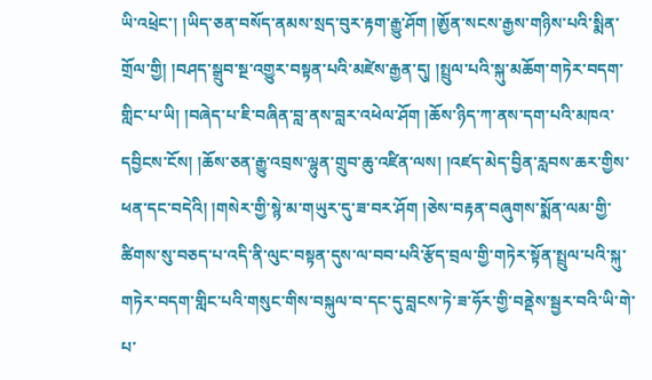ཡི་འཕྲེང་། །ཡིད་ཅན་བསོད་ནམས་སྲད་བུར་རྟག་རྒྱུ་ཤོག །ཨྱོན་སངས་རྒྱས་གཉིས་པའི་སྨིན་གྲོལ་གྱི། །བཤད་སྒྲུབ་སྔ་འགྱུར་བསྟན་པའི་མཛེས་རྒྱན་དུ། །སྤྲུལ་པའི་སྐུ་མཆོག་གཏེར་བདག་གླིང་པ་ཡི། །བཞེད་པ་ཇི་བཞིན་བླ་ནས་བླར་འཕེལ་ཤོག །ཆོས་ཉིད་ཀ་ནས་དག་པའི་མཁའ་དབྱིངས་ངོས། །ཆོས་ཅན་རྒྱུ་འབྲས་ལྷུན་གྲུབ་ཆུ་འཛིན་ལས། །འཛད་མེད་བྱིན་རླབས་ཆར་གྱིས་ཕན་དང་བདེའི། །གསེར་གྱི་སྙེ་མ་གཡུར་དུ་ཟ་བར་ཤོག །ཅེས་བརྟན་བཞུགས་སྨོན་ལམ་གྱི་ཚིགས་སུ་བཅད་པ་འདི་ནི་ལུང་བསྟན་དུས་ལ་བབ་པའི་རྩོད་བྲལ་གྱི་གཏེར་སྟོན་སྤྲུལ་པའི་སྐུ་གཏེར་བདག་གླིང་པའི་གསུང་གིས་བསྐུལ་བ་དང་དུ་བླངས་ཏེ་ཟ་ཧོར་གྱི་བནྡེས་སྦྱར་བའི་ཡི་གེ་པ་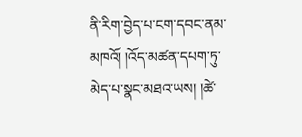ནི་རིག་བྱེད་པ་ངག་དབང་ནམ་མཁའོ། །འོད་མཚན་དཔག་ཏུ་མེད་པ་སྣང་མཐའ་ཡས། །ཚེ་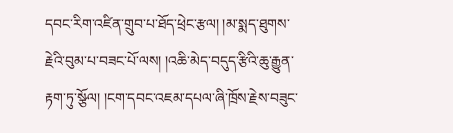དབང་རིག་འཛིན་གྲུབ་པ་ཐོད་ཕྲེང་རྩལ། །མ་སྨད་ཐུགས་རྗེའི་བུམ་པ་བཟང་པོ་ལས། །འཆི་མེད་བདུད་རྩིའི་ཆུ་རྒྱུན་རྟག་ཏུ་སྩོལ། །ངག་དབང་འཇམ་དཔལ་ཞི་ཁྲོས་རྗེས་བཟུང་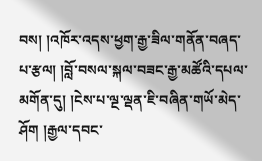བས། །འཁོར་འདས་ཕྱག་རྒྱ་ཟིལ་གནོན་བཞད་པ་རྩལ། །བློ་བསལ་སྐལ་བཟང་རྒྱ་མཚོའི་དཔལ་མགོན་དུ། །ངེས་པ་ལྔ་ལྡན་ཇི་བཞིན་གཡོ་མེད་ཤོག །རྒྱལ་དབང་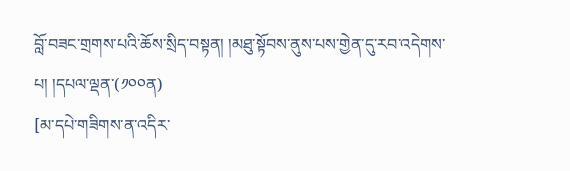བློ་བཟང་གྲགས་པའི་ཆོས་སྲིད་བསྟན། །མཐུ་སྟོབས་ནུས་པས་གྱེན་དུ་རབ་འདེགས་པ། །དཔལ་ལྡན་(༡༠༠ན)
[མ་དཔེ་གཟིགས་ན་འདིར་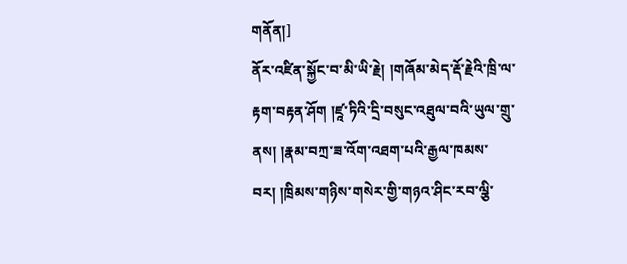གནོན།]
ནོར་འཛིན་སྐྱོང་བ་མི་ཡི་རྗེ། །གཞོམ་མེད་རྡོ་རྗེའི་ཁྲི་ལ་རྟག་བརྟན་ཤོག །ཛཱ་ཏིའི་དྲི་བསུང་འཐུལ་བའི་ཡུལ་གྲུ་ནས། །རྣམ་བཀྲ་ཟ་འོག་འཐག་པའི་རྒྱལ་ཁམས་བར། །ཁྲིམས་གཉིས་གསེར་གྱི་གཉའ་ཤིང་རབ་ལྕི་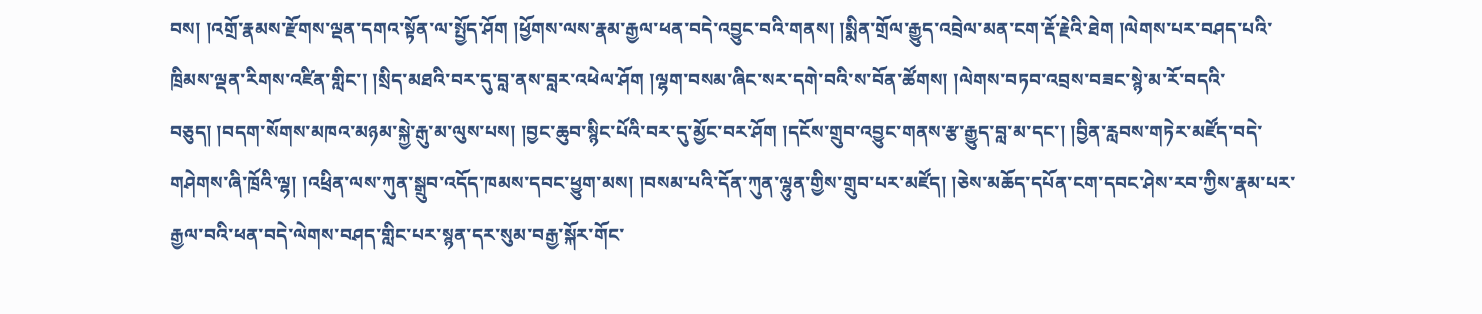བས། །འགྲོ་རྣམས་རྫོགས་ལྡན་དགའ་སྟོན་ལ་སྤྱོད་ཤོག །ཕྱོགས་ལས་རྣམ་རྒྱལ་ཕན་བདེ་འབྱུང་བའི་གནས། །སྨིན་གྲོལ་རྒྱུད་འབྲེལ་མན་ངག་རྡོ་རྗེའི་ཐེག །ལེགས་པར་བཤད་པའི་ཁྲིམས་ལྡན་རིགས་འཛིན་གླིང་། །སྲིད་མཐའི་བར་དུ་བླ་ནས་བླར་འཕེལ་ཤོག །ལྷག་བསམ་ཞིང་སར་དགེ་བའི་ས་བོན་ཚོགས། །ལེགས་བཏབ་འབྲས་བཟང་སྙེ་མ་རོ་བདའི་བཅུད། །བདག་སོགས་མཁའ་མཉམ་སྐྱེ་རྒུ་མ་ལུས་པས། །བྱང་ཆུབ་སྙིང་པོའི་བར་དུ་མྱོང་བར་ཤོག །དངོས་གྲུབ་འབྱུང་གནས་རྩ་རྒྱུད་བླ་མ་དང་། །བྱིན་རླབས་གཏེར་མཛོད་བདེ་གཤེགས་ཞི་ཁྲོའི་ལྷ། །འཕྲིན་ལས་ཀུན་སྒྲུབ་འདོད་ཁམས་དབང་ཕྱུག་མས། །བསམ་པའི་དོན་ཀུན་ལྷུན་གྱིས་གྲུབ་པར་མཛོད། །ཅེས་མཆོད་དཔོན་ངག་དབང་ཤེས་རབ་ཀྱིས་རྣམ་པར་རྒྱལ་བའི་ཕན་བདེ་ལེགས་བཤད་གླིང་པར་སྙན་དར་སུམ་བརྒྱ་སྐོར་གོང་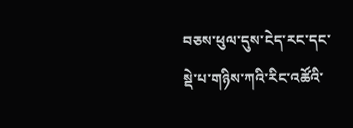བཅས་ཕུལ་དུས་ངེད་རང་དང་སྡེ་པ་གཉིས་ཀའི་རིང་འཚོའི་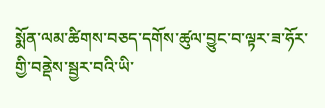སྨོན་ལམ་ཚིགས་བཅད་དགོས་ཚུལ་བྱུང་བ་ལྟར་ཟ་ཧོར་གྱི་བནྡེས་སྦྱར་བའི་ཡི་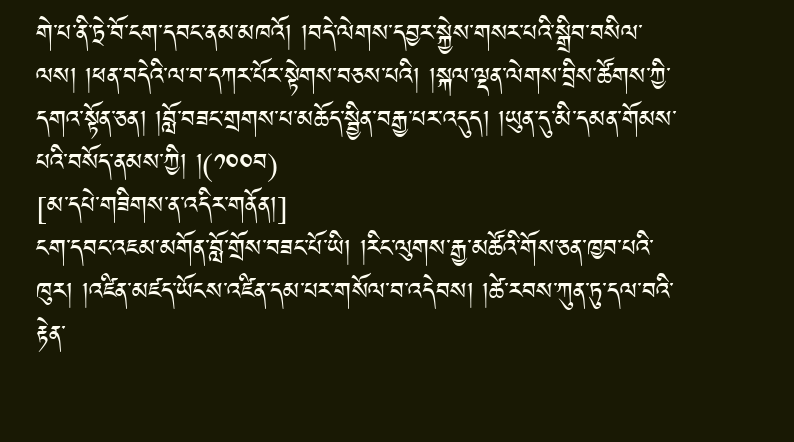གེ་པ་ནི་ཏྲེ་བོ་ངག་དབང་ནམ་མཁའོ། །བདེ་ལེགས་དབྱར་སྐྱེས་གསར་པའི་སྒྲིབ་བསིལ་ལས། །ཕན་བདེའི་ལ་བ་དཀར་པོར་སྟེགས་བཅས་པའི། །སྐལ་ལྡན་ལེགས་བྲིས་ཚོགས་ཀྱི་དགའ་སྟོན་ཅན། །བློ་བཟང་གྲགས་པ་མཆོད་སྦྱིན་བརྒྱ་པར་འདུད། །ཡུན་དུ་མི་དམན་གོམས་པའི་བསོད་ནམས་ཀྱི། །(༡༠༠བ)
[མ་དཔེ་གཟིགས་ན་འདིར་གནོན།]
ངག་དབང་འཇམ་མགོན་བློ་གྲོས་བཟང་པོ་ཡི། །རིང་ལུགས་རྒྱ་མཚོའི་གོས་ཅན་ཁྱབ་པའི་ཁུར། །འཛིན་མཛད་ཡོངས་འཛིན་དམ་པར་གསོལ་བ་འདེབས། །ཚེ་རབས་ཀུན་ཏུ་དལ་བའི་རྟེན་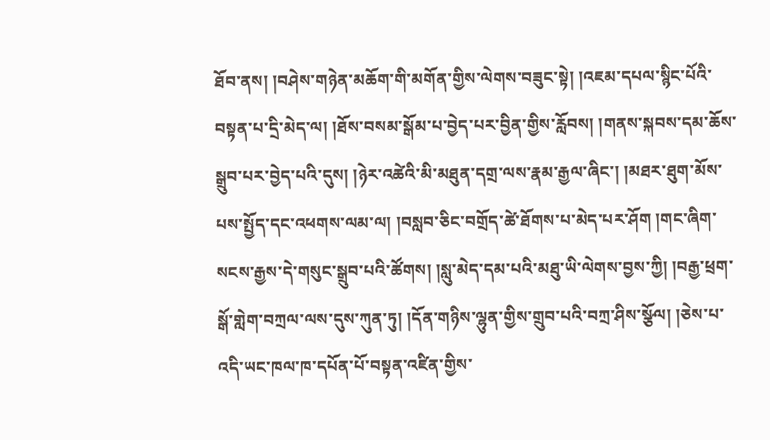ཐོབ་ནས། །བཤེས་གཉེན་མཆོག་གི་མགོན་གྱིས་ལེགས་བཟུང་སྟེ། །འཇམ་དཔལ་སྙིང་པོའི་བསྟན་པ་དྲི་མེད་ལ། །ཐོས་བསམ་སྒོམ་པ་བྱེད་པར་བྱིན་གྱིས་རློབས། །གནས་སྐབས་དམ་ཆོས་སྒྲུབ་པར་བྱེད་པའི་དུས། །ཉེར་འཚེའི་མི་མཐུན་དགྲ་ལས་རྣམ་རྒྱལ་ཞིང་། །མཐར་ཐུག་མོས་པས་སྤྱོད་དང་འཕགས་ལམ་ལ། །བསླབ་ཅིང་བགྲོད་ཚེ་ཐོགས་པ་མེད་པར་ཤོག །གང་ཞིག་སངས་རྒྱས་དེ་གསུང་སྒྲུབ་པའི་ཚོགས། །སླུ་མེད་དམ་པའི་མཐུ་ཡི་ལེགས་བྱས་ཀྱི། །བརྒྱ་ཕྲག་སྒོ་གླེག་བཀྲལ་ལས་དུས་ཀུན་ཏུ། །དོན་གཉིས་ལྷུན་གྱིས་གྲུབ་པའི་བཀྲ་ཤིས་སྩོལ། །ཅེས་པ་འདི་ཡང་ཁལ་ཁ་དཔོན་པོ་བསྟན་འཛིན་གྱིས་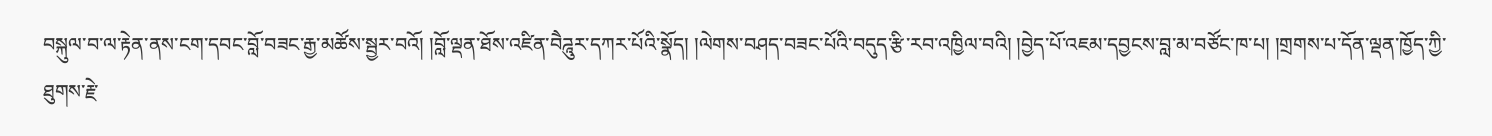བསྐུལ་བ་ལ་རྟེན་ནས་ངག་དབང་བློ་བཟང་རྒྱ་མཚོས་སྦྱར་བའོ། །བློ་ལྡན་ཐོས་འཛིན་བཻཌཱུར་དཀར་པོའི་སྣོད། །ལེགས་བཤད་བཟང་པོའི་བདུད་རྩི་རབ་འཁྱིལ་བའི། །བྱེད་པོ་འཇམ་དབྱངས་བླ་མ་བཙོང་ཁ་པ། །གྲགས་པ་དོན་ལྡན་ཁྱོད་ཀྱི་ཐུགས་རྗེ་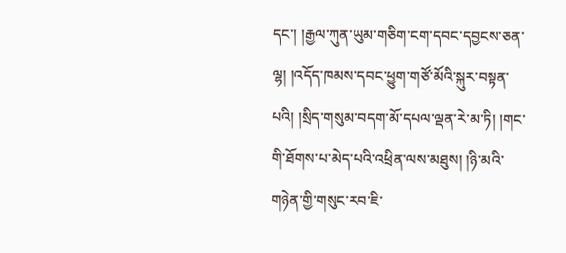དང་། །རྒྱལ་ཀུན་ཡུམ་གཅིག་ངག་དབང་དབྱངས་ཅན་ལྷ། །འདོད་ཁམས་དབང་ཕྱུག་གཙོ་མོའི་སྐུར་བསྟན་པའི། །སྲིད་གསུམ་བདག་མོ་དཔལ་ལྡན་རེ་མ་ཏི། །གང་གི་ཐོགས་པ་མེད་པའི་འཕྲིན་ལས་མཐུས། །ཉི་མའི་གཉེན་གྱི་གསུང་རབ་ཇི་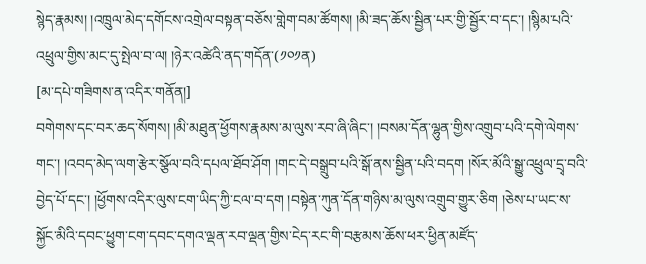སྙེད་རྣམས། །འཁྲུལ་མེད་དགོངས་འགྲེལ་བསྟན་བཅོས་གླེག་བམ་ཚོགས། །མི་ཟད་ཆོས་སྦྱིན་པར་གྱི་སྦྱོར་བ་དང་། །སྙིམ་པའི་འཕྲུལ་གྱིས་མང་དུ་སྤེལ་བ་ལ། །ཉེར་འཚེའི་ནད་གདོན་(༡༠༡ན)
[མ་དཔེ་གཟིགས་ན་འདིར་གནོན།]
བགེགས་དང་བར་ཆད་སོགས། །མི་མཐུན་ཕྱོགས་རྣམས་མ་ལུས་རབ་ཞི་ཞིང་། །བསམ་དོན་ལྷུན་གྱིས་འགྲུབ་པའི་དགེ་ལེགས་གང་། །འབད་མེད་ལག་རྩེར་སྩོལ་བའི་དཔལ་ཐོབ་ཤོག །གང་དེ་བསྒྲུབ་པའི་སྒོ་ནས་སྦྱིན་པའི་བདག །སོར་མོའི་སྒྱུ་འཕྲུལ་དྲྭ་བའི་བྱེད་པོ་དང་། །ཕྱོགས་འདིར་ལུས་ངག་ཡིད་ཀྱི་ངལ་བ་དག །བསྟེན་ཀུན་དོན་གཉིས་མ་ལུས་འགྲུབ་གྱུར་ཅིག །ཅེས་པ་ཡང་ས་སྐྱོང་མིའི་དབང་ཕྱུག་ངག་དབང་དགའ་ལྡན་རབ་ལྡན་གྱིས་ངེད་རང་གི་བརྩམས་ཆོས་ཕར་ཕྱིན་མཛོད་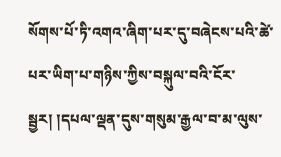སོགས་པོ་ཏི་འགའ་ཞིག་པར་དུ་བཞེངས་པའི་ཚེ་པར་ཡིག་པ་གཉིས་ཀྱིས་བསྐུལ་བའི་ངོར་སྦྱར། །དཔལ་ལྡན་དུས་གསུམ་རྒྱལ་བ་མ་ལུས་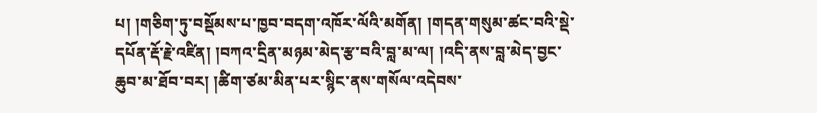པ། །གཅིག་ཏུ་བསྡོམས་པ་ཁྱབ་བདག་འཁོར་ལོའི་མགོན། །གདན་གསུམ་ཚང་བའི་སྡེ་དཔོན་རྡོ་རྗེ་འཛིན། །བཀའ་དྲིན་མཉམ་མེད་རྩ་བའི་བླ་མ་ལ། །འདི་ནས་བླ་མེད་བྱང་ཆུབ་མ་ཐོབ་བར། །ཚིག་ཙམ་མིན་པར་སྙིང་ནས་གསོལ་འདེབས་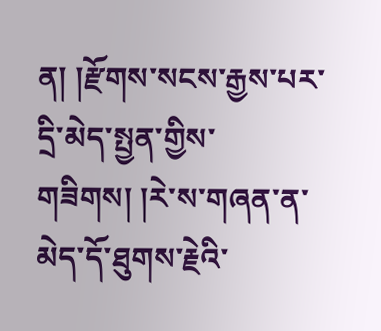ན། །རྫོགས་སངས་རྒྱས་པར་དྲི་མེད་སྤྱན་གྱིས་གཟིགས། །རེ་ས་གཞན་ན་མེད་དོ་ཐུགས་རྗེའི་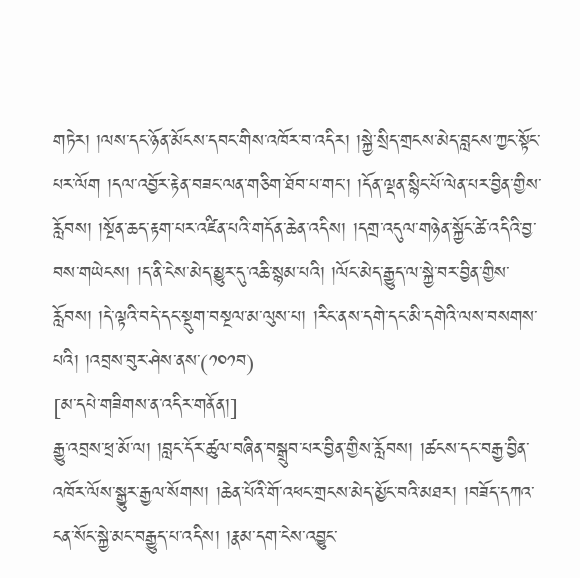གཏེར། །ལས་དང་ཉོན་མོངས་དབང་གིས་འཁོར་བ་འདིར། །སྐྱེ་སྲིད་གྲངས་མེད་བླངས་ཀྱང་སྟོང་པར་ལོག །དལ་འབྱོར་རྟེན་བཟང་ལན་གཅིག་ཐོབ་པ་གང་། །དོན་ལྡན་སྙིང་པོ་ལེན་པར་བྱིན་གྱིས་རློབས། །སྔོན་ཆད་རྟག་པར་འཛིན་པའི་གདོན་ཆེན་འདིས། །དགྲ་འདུལ་གཉེན་སྐྱོང་ཚེ་འདིའི་བྱ་བས་གཡེངས། །ད་ནི་ངེས་མེད་མྱུར་དུ་འཆི་སྙམ་པའི། །ལོང་མེད་རྒྱུད་ལ་སྐྱེ་བར་བྱིན་གྱིས་རློབས། །དེ་ལྟའི་བདེ་དང་སྡུག་བསྔལ་མ་ལུས་པ། །རིང་ནས་དགེ་དང་མི་དགེའི་ལས་བསགས་པའི། །འབྲས་བུར་ཤེས་ནས་(༡༠༡བ)
[མ་དཔེ་གཟིགས་ན་འདིར་གནོན།]
རྒྱུ་འབྲས་ཕྲ་མོ་ལ། །བླང་དོར་ཚུལ་བཞིན་བསྒྲུབ་པར་བྱིན་གྱིས་རློབས། །ཚངས་དང་བརྒྱ་བྱིན་འཁོར་ལོས་སྒྱུར་རྒྱལ་སོགས། །ཆེན་པོའི་གོ་འཕང་གྲངས་མེད་མྱོང་བའི་མཐར། །བཟོད་དཀའ་ངན་སོང་སྐྱེ་མང་བརྒྱུད་པ་འདིས། །རྣམ་དག་ངེས་འབྱུང་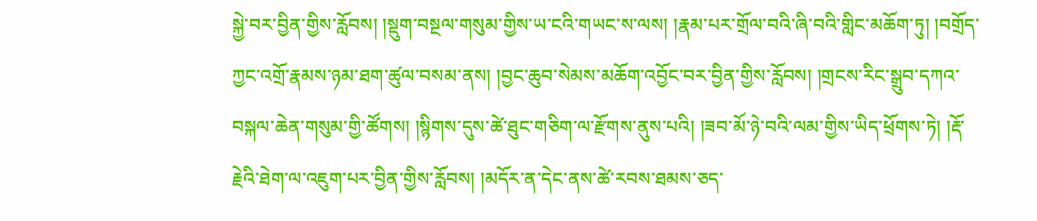སྐྱེ་བར་བྱིན་གྱིས་རློབས། །སྡུག་བསྔལ་གསུམ་གྱིས་ཡ་ངའི་གཡང་ས་ལས། །རྣམ་པར་གྲོལ་བའི་ཞི་བའི་གླིང་མཆོག་ཏུ། །བགྲོད་ཀྱང་འགྲོ་རྣམས་ཉམ་ཐག་ཚུལ་བསམ་ནས། །བྱང་ཆུབ་སེམས་མཆོག་འབྱོང་བར་བྱིན་གྱིས་རློབས། །གྲངས་རིང་སྒྲུབ་དཀའ་བསྐལ་ཆེན་གསུམ་གྱི་ཚོགས། །སྙིགས་དུས་ཚེ་ཐུང་གཅིག་ལ་རྫོགས་ནུས་པའི། །ཟབ་མོ་ཉེ་བའི་ལམ་གྱིས་ཡིད་ཕྲོགས་ཏེ། །རྡོ་རྗེའི་ཐེག་ལ་འཇུག་པར་བྱིན་གྱིས་རློབས། །མདོར་ན་དེང་ནས་ཚེ་རབས་ཐམས་ཅད་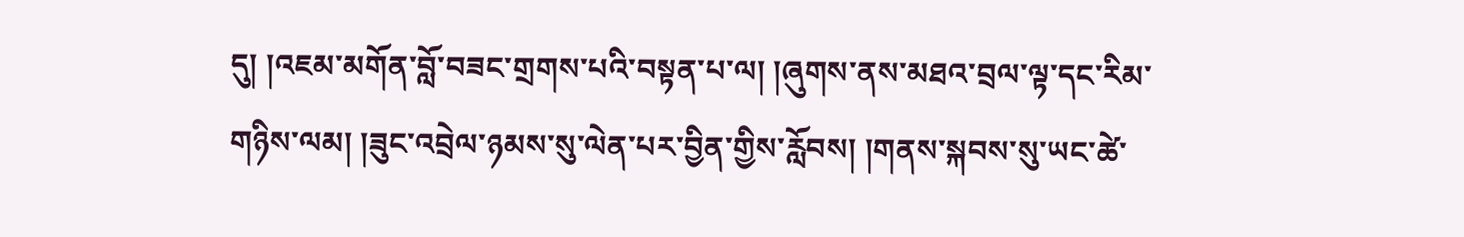དུ། །འཇམ་མགོན་བློ་བཟང་གྲགས་པའི་བསྟན་པ་ལ། །ཞུགས་ནས་མཐའ་བྲལ་ལྟ་དང་རིམ་གཉིས་ལམ། །ཟུང་འབྲེལ་ཉམས་སུ་ལེན་པར་བྱིན་གྱིས་རློབས། །གནས་སྐབས་སུ་ཡང་ཚེ་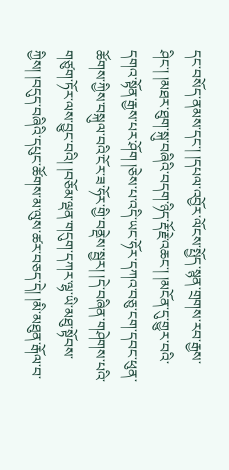དང་བསོད་ནམས་དང་། །དཔལ་འབྱོར་ལོངས་སྤྱོད་སྙན་གྲགས་རབ་རྒྱས་ཤིང་། །མཐར་ཐུག་སྐུ་བཞིའི་བདག་ཉིད་རྡོ་རྗེ་འཆང་། །མངོན་དུ་གྱུར་བའི་དགའ་སྟོན་རྒྱས་པར་ཤོག །ཅེས་པ་འདི་ཡང་ཧོར་དཀའ་བཅུ་ངག་དབང་ཕུན་ཚོགས་ཀྱིས་བསྐུལ་བའི་ངོར་ཟ་ཧོར་གྱི་བནྡེས་སྦྱར། །དེ་བཞིན་གཤེགས་པའི་གཙུག་ཏོར་ལས་བྱུང་བའི། །བཅོམ་ལྡན་གདུག་དཀར་ལྷ་ཡི་མཐུ་སྟོབས་ཀྱིས། །བདུད་བཞིའི་དཔུང་ཚོགས་མ་ལུས་ཚར་བཅད་དེ། །མི་མཐུན་རྒོལ་བ་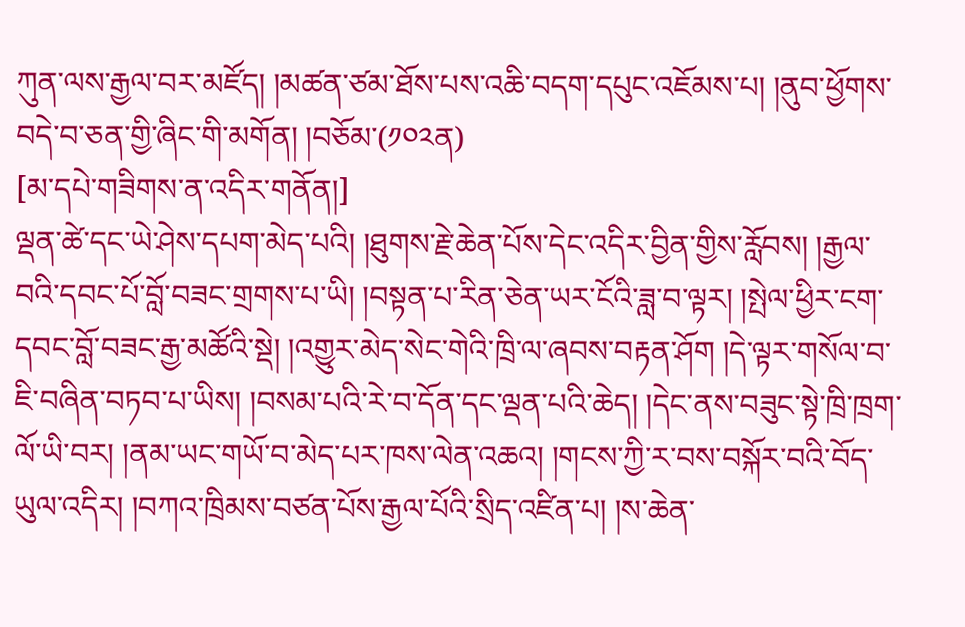ཀུན་ལས་རྒྱལ་བར་མཛོད། །མཚན་ཙམ་ཐོས་པས་འཆི་བདག་དཔུང་འཇོམས་པ། །ནུབ་ཕྱོགས་བདེ་བ་ཅན་གྱི་ཞིང་གི་མགོན། །བཅོམ་(༡༠༢ན)
[མ་དཔེ་གཟིགས་ན་འདིར་གནོན།]
ལྡན་ཚེ་དང་ཡེ་ཤེས་དཔག་མེད་པའི། །ཐུགས་རྗེ་ཆེན་པོས་དེང་འདིར་བྱིན་གྱིས་རློབས། །རྒྱལ་བའི་དབང་པོ་བློ་བཟང་གྲགས་པ་ཡི། །བསྟན་པ་རིན་ཅེན་ཡར་ངོའི་ཟླ་བ་ལྟར། །སྤེལ་ཕྱིར་ངག་དབང་བློ་བཟང་རྒྱ་མཚོའི་སྡེ། །འགྱུར་མེད་སེང་གེའི་ཁྲི་ལ་ཞབས་བརྟན་ཤོག །དེ་ལྟར་གསོལ་བ་ཇི་བཞིན་བཏབ་པ་ཡིས། །བསམ་པའི་རེ་བ་དོན་དང་ལྡན་པའི་ཆེད། །དེང་ནས་བཟུང་སྟེ་ཁྲི་ཁྲག་ལོ་ཡི་བར། །ནམ་ཡང་གཡོ་བ་མེད་པར་ཁས་ལེན་འཆའ། །གངས་ཀྱི་ར་བས་བསྐོར་བའི་བོད་ཡུལ་འདིར། །བཀའ་ཁྲིམས་བཙན་པོས་རྒྱལ་པོའི་སྲིད་འཛིན་པ། །ས་ཆེན་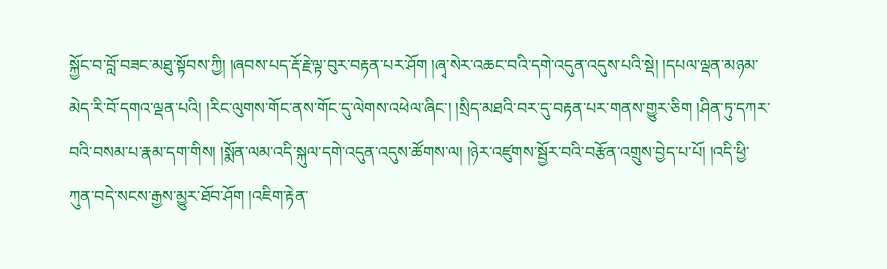སྐྱོང་བ་བློ་བཟང་མཐུ་སྟོབས་ཀྱི། །ཞབས་པད་རྡོ་རྗེ་ལྟ་བུར་བརྟན་པར་ཤོག །ཞྭ་སེར་འཆང་བའི་དགེ་འདུན་འདུས་པའི་སྡེ། །དཔལ་ལྡན་མཉམ་མེད་རི་བོ་དགའ་ལྡན་པའི། །རིང་ལུགས་གོང་ནས་གོང་དུ་ལེགས་འཕེལ་ཞིང་། །སྲིད་མཐའི་བར་དུ་བརྟན་པར་གནས་གྱུར་ཅིག །ཤིན་ཏུ་དཀར་བའི་བསམ་པ་རྣམ་དག་གིས། །སྨོན་ལམ་འདི་སྐུལ་དགེ་འདུན་འདུས་ཚོགས་ལ། །ཉེར་འཛུགས་སྦྱོར་བའི་བརྩོན་འགྲུས་བྱེད་པ་པོ། །འདི་ཕྱི་ཀུན་བདེ་སངས་རྒྱས་མྱུར་ཐོབ་ཤོག །འཇིག་རྟེན་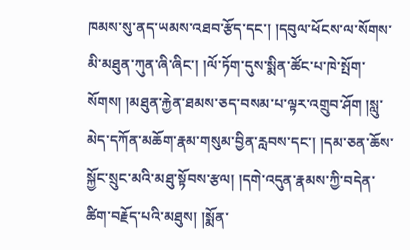ཁམས་སུ་ནད་ཡམས་འཐབ་རྩོད་དང་། །དབུལ་ཕོངས་ལ་སོགས་མི་མཐུན་ཀུན་ཞི་ཞིང་། །ལོ་ཏོག་དུས་སྨིན་ཚོང་པ་ཁེ་སྤོག་སོགས། །མཐུན་རྐྱེན་ཐམས་ཅད་བསམ་པ་ལྟར་འགྲུབ་ཤོག །སླུ་མེད་དཀོན་མཆོག་རྣམ་གསུམ་བྱིན་རླབས་དང་། །དམ་ཅན་ཆོས་སྐྱོང་སྲུང་མའི་མཐུ་སྟོབས་རྩལ། །དགེ་འདུན་རྣམས་ཀྱི་བདེན་ཚིག་བརྗོད་པའི་མཐུས། །སྨོན་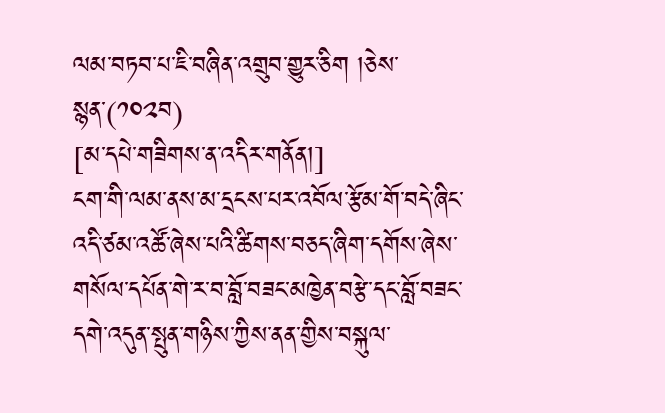ལམ་བཏབ་པ་ཇི་བཞིན་འགྲུབ་གྱུར་ཅིག །ཅེས་སྙན་(༡༠༢བ)
[མ་དཔེ་གཟིགས་ན་འདིར་གནོན།]
ངག་གི་ལམ་ནས་མ་དྲངས་པར་འབོལ་རྩོམ་གོ་བདེ་ཞིང་འདི་ཙམ་འཚོ་ཞེས་པའི་ཚིགས་བཅད་ཞིག་དགོས་ཞེས་གསོལ་དཔོན་གེ་ར་བ་བློ་བཟང་མཁྱེན་བརྩེ་དང་བློ་བཟང་དགེ་འདུན་སྤུན་གཉིས་ཀྱིས་ནན་གྱིས་བསྐུལ་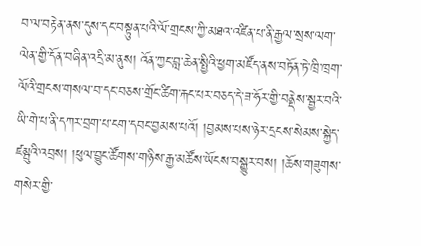བ་ལ་བརྟེན་ནས་དུས་དང་བསྟུན་པའི་ལོ་གྲངས་ཀྱི་མཐའ་འཛིན་པ་ནི་རྒྱལ་སྲས་ལག་ལེན་གྱི་དོན་བཞིན་འདྲི་མ་ནུས། འོན་ཀྱང་བླ་ཆེན་སྤྱིའི་ཕྱག་མཛོད་ནས་བཏོན་ཏེ་ཁྲི་ཁྲག་ལོའི་གྲངས་གསལ་བ་དང་བཅས་གྲོང་ཚིག་རྐང་པར་བཅད་དེ་ཟ་ཧོར་གྱི་བནྡེས་སྦྱར་བའི་ཡི་གེ་པ་ནི་དཀར་བྲག་པ་ངག་དབང་བྱམས་པའོ། །བྱམས་པས་ཉེར་དྲངས་སེམས་སྐྱེད་ཛམྦུའི་འབྲས། །ཕུལ་བྱུང་ཚོགས་གཉིས་རྒྱ་མཚོས་ཡོངས་བསྒྱུར་བས། །ཆོས་གཟུགས་གསེར་གྱི་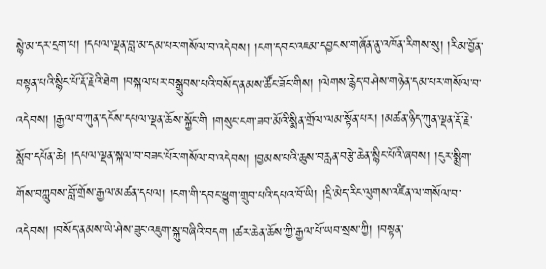སྙེ་མ་དར་དྲག་པ། །དཔལ་ལྡན་བླ་མ་དམ་པར་གསོལ་བ་འདེབས། །ངག་དབང་འཇམ་དབྱངས་གཞོན་ནུ་འཁོན་རིགས་སུ། །རིམ་བྱོན་བསྟན་པའི་སྙིང་པོ་རྡོ་རྗེའི་ཐེག །བསྐལ་པར་བསྒྲུབས་པའི་བསོད་ནམས་ཚོང་ཟོང་གིས། །ལེགས་རྙེད་བཤེས་གཉེན་དམ་པར་གསོལ་བ་འདེབས། །རྒྱལ་བ་ཀུན་དངོས་དཔལ་ལྡན་ཆོས་སྐྱོང་གི །གསུང་ངག་ཟབ་མོའི་སྨིན་གྲོལ་ལམ་སྟོན་པར། །མཚན་ཉིད་ཀུན་ལྡན་རྡོ་རྗེ་སློབ་དཔོན་ཆེ། །དཔལ་ལྡན་སྐལ་བ་བཟང་པོར་གསོལ་བ་འདེབས། །བྱམས་པའི་ཆུས་བརླན་བརྩེ་ཆེན་སྙིང་པོའི་ཞབས། །ངུར་སྨྲིག་གོས་བཀླུབས་བློ་གྲོས་རྒྱལ་མཚན་དཔལ། །ངག་གི་དབང་ཕྱུག་གྲུབ་པའི་དཔའ་བོ་ཡི། །དྲི་མེད་རིང་ལུགས་འཛིན་ལ་གསོལ་བ་འདེབས། །བསོད་ནམས་ཡེ་ཤེས་ཟུང་འཇུག་སྐུ་བཞིའི་བདག །ཚར་ཆེན་ཆོས་ཀྱི་རྒྱལ་པོ་ཡབ་སྲས་ཀྱི། །བསྟན་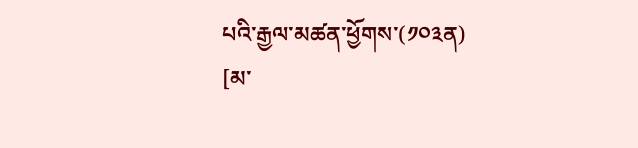པའི་རྒྱལ་མཚན་ཕྱོགས་(༡༠༣ན)
[མ་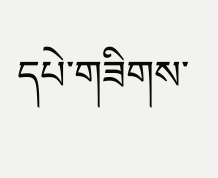དཔེ་གཟིགས་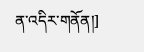ན་འདིར་གནོན།]